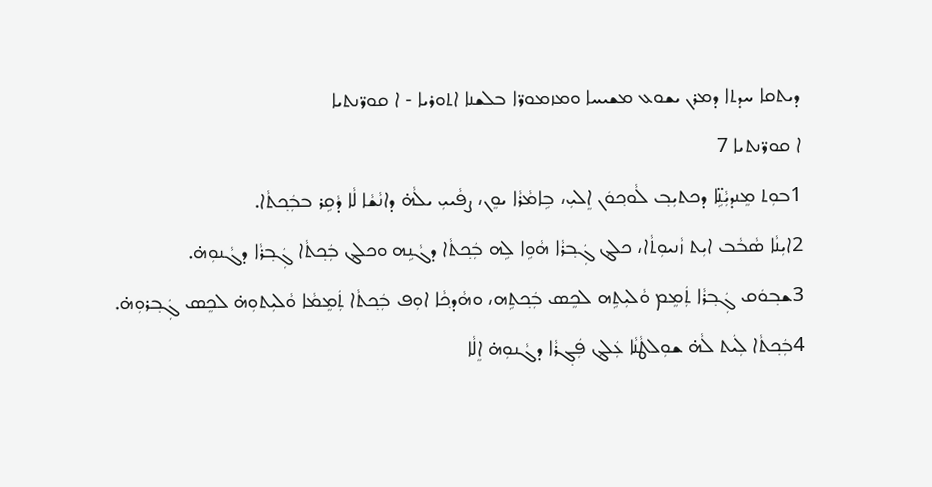ܕܝܬܩܐ ܚܕܬܐ ܕܡܪܢ ܝܫܘܥ ܡܫܝܚܐ ܘܡܙܡܘܪ̈ܐ ܒܠܫܢܐ ܐܬܘܪܝܐ - ܐ ܩܘܪ̈ܢܬܝܐ
ܐ ܩܘܪ̈ܢܬܝܐ 7
1ܒܘܼܬ ܡܸܢܕܝܼܵܢܹ̈ܐ ܕܟܬܝܼܒ݂ ܠܵܘܟ݂ܘܿܢ ܐܸܠܝܼ، ܒܹܐܡܵܪܵܐ ܝܘܸܢ، ܨܦܵܝܝܼ ܝܠܵܗ̇ ܕܐܢܵܫܵܐ ܠܵܐ ܕܵܩܹܪ ܒܒܲܟ݂ܬܵ‌ܐ.
2ܐܝܼܢܵܐ ܣܵܒܵܒ ܐܝܼܬ ܙܵܢܝܘܼܬܵ‌ܐ، ܟܠܔ ܓܲܒ݂ܪܵܐ ܗܵܘܹܐ ܠܹܗ ܒܲܟ݂ܬܵ‌ܐ ܕܓܵܢܹܗ ܘܟܠܔ ܒܲܟ݂ܬܵ‌ܐ ܓܲܒ݂ܪܵܐ ܕܓܵܢܘܼܗ̇.
3ܫܒ݂ܘܿܩ ܓܲܒ݂ܪܵܐ ܬܲܡܸܡ ܘܵܠܝܼܬܹܗ ܠܟܸܣ ܒܲܟ݂ܬܹܗ، ܘܗܵܕܟ݂ܵܐ ܐܘܼܦ ܒܲܟ݂ܬܵ‌ܐ ܬܲܡܸܡܵܐ ܘܵܠܝܼܬܘܼܗ̇ ܠܟܸܣ ܓܲܒ݂ܪܘܼܗ̇.
4ܒܲܟ݂ܬܵ‌ܐ ܠܲܝܬ ܠܵܗ̇ ܫܘܼܠܛܵܢܵܐ ܥܲܠܔ ܦܲܓ݂ܪܵܐ ܕܓܵܢܘܼܗ̇ ܐܸܠܵܐ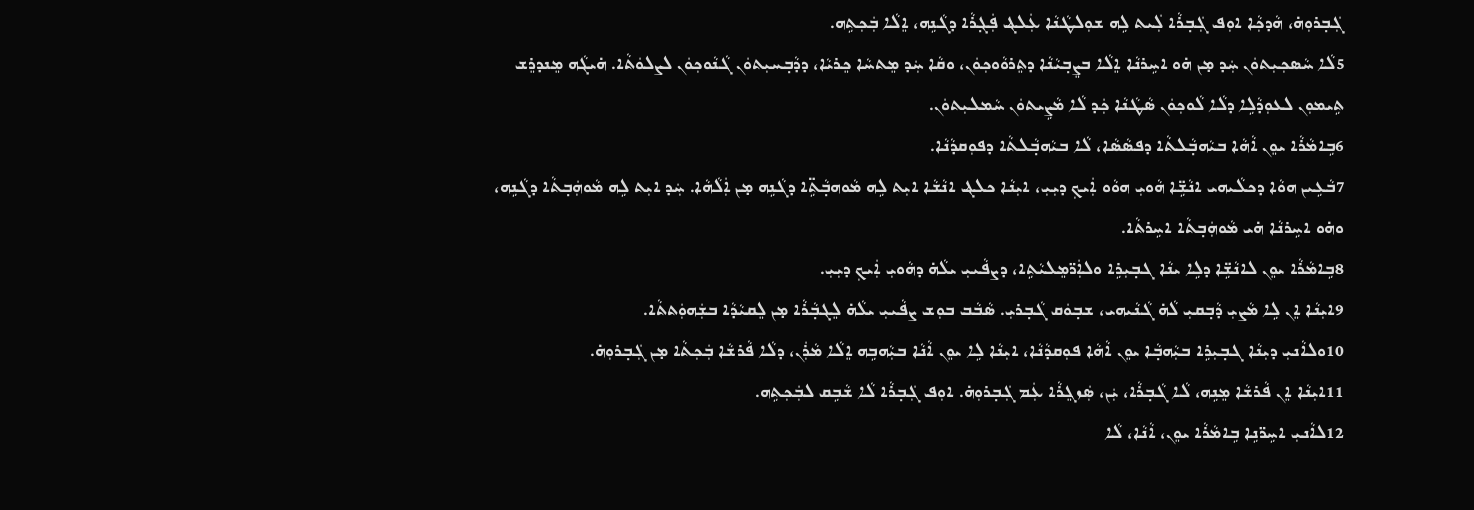ܓܲܒ݂ܪܘܼܗ̇، ܗܵܕܟ݂ܵܐ ܐܘܼܦ ܓܲܒ݂ܪܵܐ ܠܲܝܬ ܠܹܗ ܫܘܼܠܛܵܢܵܐ ܥܲܠܔ ܦܲܓ݂ܪܵܐ ܕܓܵܢܹܗ، ܐܸܠܵܐ ܒܲܟ݂ܬܹܗ.
5ܠܵܐ ܚܵܣܟ݂ܝܼܬܘܿܢ ܚܲܕ ܡ̣ܢ ܗ̇ܘ ܐܚܹܪܢܵܐ ܐܸܠܵܐ ܒܨܸܒ݂ܝܵܢܵܐ ܕܬܸܪܘܵܘܟ݂ܘܿܢ، ܘܩܵܐ ܚܲܕ ܡܸܬܚܵܐ ܟܸܪܝܵܐ، ܕܕܵܒ݂ܚܝܼܬܘܿܢ ܓܵܢܵܘܟ݂ܘܿܢ ܠܨܠܘܿܬܵ‌ܐ. ܗ̇ܝܓܵܗ ܡܸܢܕܪܸܫ ܬܹܝܡܘܼܢ ܠܥܘܼܕܵܠܹܐ ܕܠܵܐ ܠܵܘܟ݂ܘܿܢ ܣܵܛܵܢܵܐ ܟܲܕ ܠܵܐ ܡܵܨܹܝܬܘܿܢ ܚܵܡܠܝܼܬܘܿܢ.
6ܒܹܐܡܵܪܵܐ ܝܘܸܢ ܐܵܗܵܐ ܒܝܵܗܒ݂ܵܠܬܵ‌ܐ ܕܦܣܵܣܵܐ، ܠܵܐ ܒܝܵܗܒ݂ܵܠܬܵ‌ܐ ܕܦܘܼܩܕܵܢܵܐ.
7ܒܵܥܹܝܢ ܗܘܵܐ ܕܟܠܵܝܗ‌ܝ ܐܢܵܫܹ̈ܐ ܗܵܘܝܼ ܗܘܵܘ ܐܲܝܟ݂ ܕܝܼܝܼ، ܐܝܼܢܵܐ ܟܠܔ ܐܢܵܫܵܐ ܐܝܼܬ ܠܹܗ ܡܵܘܗܒ݂ܵܬܹ̈‌ܐ ܕܓܵܢܹܗ ܡ̣ܢ ܐܲܠܵܗܵܐ. ܚܲܕ ܐܝܼܬ ܠܹܗ ܡܵܘܗܲܒ݂ܬܵ‌ܐ ܕܓܵܢܹܗ، ܘܗ̇ܘ ܐܚܹܪܢܵܐ ܗ̇ܝ ܡܵܘܗܲܒ݂ܬܵ‌ܐ ܐܚܹܪܬܵ‌ܐ.
8ܒܹܐܡܵܪܵܐ ܝܘܸܢ ܠܐܢܵܫܹ̈ܐ ܕܠܹܐ ܝܢܵܐ ܓܒ݂ܝܼܪܹܐ ܘܠܐܲܪ̈ܡܸܠܝܵܬܹ‌ܐ، ܕܨܦܵܝܝܼ ܝܠܵܗ̇ ܕܗܵܘܝܼ ܐܲܝܟ݂ ܕܝܼܝܼ.
9ܐܝܼܢܵܐ ܐܸܢ ܠܹܐ ܡܵܨܝܼ ܕܵܒ݂ܩܝܼ ܠܵܗ̇ ܓܵܢܵܝܗ‌ܝ، ܫܒ݂ܘܿܩ ܓܵܒ݂ܪܝܼ. ܣܵܒܵܒ ܒܘܼܫ ܨܦܵܝܝܼ ܝܠܵܗ̇ ܠܸܓܒ݂ܵܪܵܐ ܡ̣ܢ ܠܸܩܝܵܕܵܐ ܒܫܲܗܘܲܬܬܵ‌ܐ.
10ܘܠܐܵܢܝܼ ܕܝܼܢܵܐ ܓܒ݂ܝܼܪܹܐ ܒܝܼܵܗܒ݂ܵܐ ܝܘܸܢ ܐܵܗܵܐ ܦܘܼܩܕܵܢܵܐ، ܐܝܼܢܵܐ ܠܹܐ ܝܘܸܢ ܐܵܢܵܐ ܒܝܼܵܗܒܹܗ ܐܸܠܵܐ ܡܵܪܲܢ، ܕܠܵܐ ܦܵܪܫܵܐ ܒܲܟ݂ܬܵ‌ܐ ܡ̣ܢ ܓܲܒ݂ܪܘܼܗ̇.
11ܐܝܼܢܵܐ ܐܸܢ ܦܵܪܫܵܐ ܡܸܢܹܗ، ܠܵܐ ܓܵܒ݂ܪܵܐ، ܝܲܢ، ܣܲܙܓܸܪܵܐ ܥܲܡ ܓܲܒ݂ܪܘܼܗ̇. ܐܘܼܦ ܓܲܒ݂ܪܵܐ ܠܵܐ ܫܵܒܹܩ ܠܒܲܟ݂ܬܹܗ.
12ܠܐܵܢܝܼ ܐܚܹܪ̈ܢܹܐ ܒܹܐܡܵܪܵܐ ܝܘܸܢ، ܐܵܢܵܐ، ܠܵܐ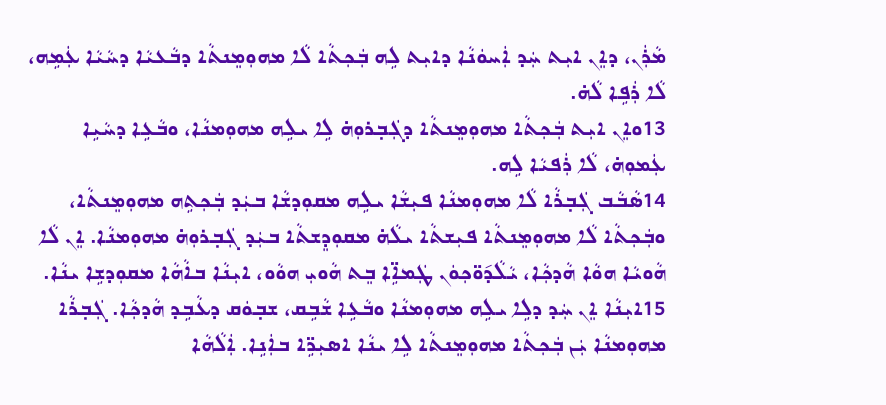ܡܵܪܲܢ، ܕܐܸܢ ܐܝܼܬ ܚܲܕ ܐܲܚܘܿܢܵܐ ܕܐܝܼܬ ܠܹܗ ܒܲܟ݂ܬܵ‌ܐ ܠܵܐ ܡܗܘܼܡܸܢܬܵ‌ܐ ܕܒܵܥܝܵܐ ܕܚܵܝܵܐ ܥܲܡܹܗ، ܠܵܐ ܪܲܦܹܐ ܠܵܗ̇.
13ܘܐܸܢ ܐܝܼܬ ܒܲܟ݂ܬܵ‌ܐ ܡܗܘܼܡܸܢܬܵ‌ܐ ܕܓܲܒ݂ܪܘܼܗ̇ ܠܹܐ ܝܠܹܗ ܡܗܘܼܡܢܵܐ، ܘܒܵܥܹܐ ܕܚܵܝܹܐ ܥܲܡܘܼܗ̇، ܠܵܐ ܪܲܦܝܵܐ ܠܹܗ.
14ܣܵܒܵܒ ܓܲܒ݂ܪܵܐ ܠܵܐ ܡܗܘܼܡܢܵܐ ܦܝܼܫܵܐ ܝܠܹܗ ܡܩܘܼܕܫܵܐ ܒܝܲܕ ܒܲܟ݂ܬܹܗ ܡܗܘܼܡܸܢܬܵ‌ܐ، ܘܒܲܟ݂ܬܵ‌ܐ ܠܵܐ ܡܗܘܼܡܸܢܬܵ‌ܐ ܦܝܼܫܬܵ‌ܐ ܝܠܵܗ̇ ܡܩܘܼܕܸܫܬܵ‌ܐ ܒܝܲܕ ܓܲܒ݂ܪܘܼܗ̇ ܡܗܘܼܡܢܵܐ. ܐܸܢ ܠܵܐ ܗܵܘܝܵܐ ܗܘܵܐ ܗܵܕܟ݂ܵܐ، ܝܵܠܵܕ݇ܘ̈ܟ݂ܘܿܢ ܛܲܡܐܹ̈ܐ ܒܸܬ ܗܵܘܝܼ ܗܘܵܘ، ܐܝܼܢܵܐ ܒܐܵܗܵܐ ܡܩܘܼܕܫܹܐ ܝܢܵܐ.
15ܐܝܼܢܵܐ ܐܸܢ ܚܲܕ ܕܠܹܐ ܝܠܹܗ ܡܗܘܼܡܢܵܐ ܘܒܵܥܹܐ ܫܵܒܹܩ، ܫܒ݂ܘܿܩ ܕܥܵܒܹܕ ܗܵܕܟ݂ܵܐ. ܓܲܒ݂ܪܵܐ ܡܗܘܼܡܢܵܐ ܝܲܢ ܒܲܟ݂ܬܵ‌ܐ ܡܗܘܼܡܸܢܬܵ‌ܐ ܠܹܐ ܝܢܵܐ ܐܣܝܼܪܹ̈ܐ ܒܐܲܢܹܐ. ܐܲܠܵܗܵܐ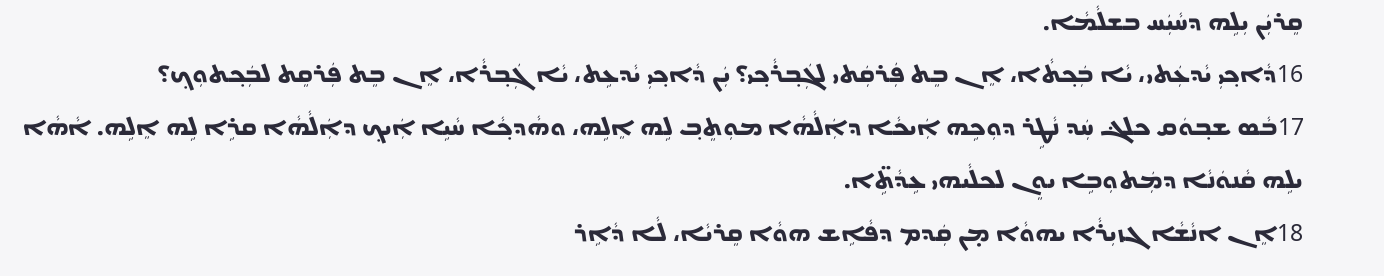ܩܸܪܝܲܢ ܝܼܠܹܗ ܕܚܵܝܲܚ ܒܫܠܵܡܵܐ.
16ܕܵܐܟ݂ܝܼ ܝܵܕܥܲܬ‌ܝ، ܝܵܐ ܒܲܟ݂ܬܵ‌ܐ، ܐܸܢ ܒܸܬ ܦܲܪܩܲܬ‌ܝ ܠܓܲܒ݂ܪܵܟ݂ܝ؟ ܝܲܢ ܕܵܐܟ݂ܝܼ ܝܵܕܥܹܬ، ܝܵܐ ܓܲܒ݂ܪܵܐ، ܐܸܢ ܒܸܬ ܦܲܪܩܸܬ ܠܒܲܟ݂ܬܘܼܟ݂؟
17ܒܵܣ ܫܒ݂ܘܿܩ ܟܠܔ ܚܲܕ ܢܵܛܹܪ ܕܘܼܟܹܗ ܐܲܝܟܵܐ ܕܐܲܠܵܗܵܐ ܡܘܼܬܸܒ݂ ܠܹܗ ܐܸܠܹܗ، ܘܗܵܕܟ݂ܵܐ ܚܵܝܹܐ ܐܲܝܟ݂ ܕܐܲܠܵܗܵܐ ܩܪܹܐ ܠܹܗ ܐܸܠܹܗ. ܐܵܗܵܐ ܝܠܹܗ ܩܵܢܘܿܢܵܐ ܕܡܲܬܘܼܒܹܐ ܝܘܸܢ ܠܟܠܵܝܗ‌ܝ ܥܹܕܵܬܹ̈‌ܐ.
18ܐܸܢ ܐܢܵܫܵܐ ܓܙܝܼܪܵܐ ܝܗܘܵܐ ܡ̣ܢ ܩܲܕܡ ܕܦܵܐܹܫ ܗܘܵܐ ܩܸܪܝܵܐ، ܠܵܐ ܕܵܐܹܪ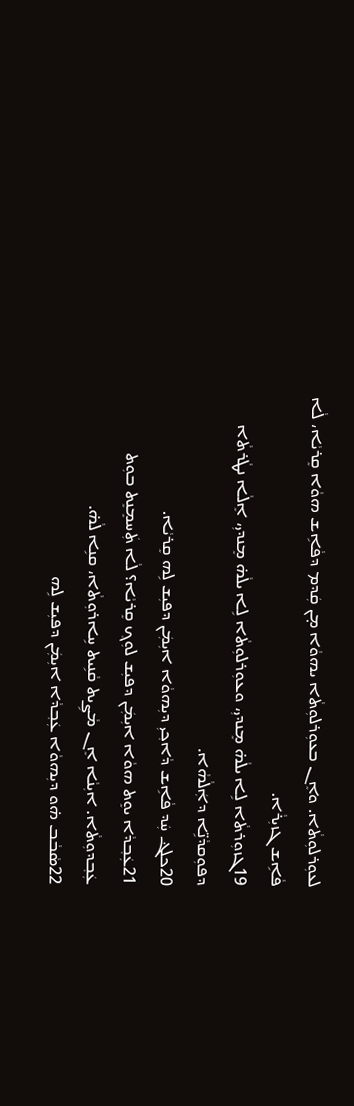ܠܥܘܼܪܠܘܼܬܵ‌ܐ. ܘܐܸܢ ܒܥܘܼܪܠܘܼܬܵ‌ܐ ܝܗܘܵܐ ܡ̣ܢ ܩܲܕܡ ܕܦܵܐܹܫ ܗܘܵܐ ܩܸܪܝܵܐ، ܠܵܐ ܦܵܐܹܫ ܓܙܝܼܪܵܐ.
19ܓܙܘܼܪܬܵ‌ܐ ܠܹܐ ܝܠܵܗ̇ ܡܸܢܕܝܼ، ܘܥܘܼܪܠܘܼܬܵ‌ܐ ܠܹܐ ܝܠܵܗ̇ ܡܸܢܕܝܼ، ܐܸܠܵܐ ܢܛܵܪܬܵ‌ܐ ܕܦܘܼܩܕܵܢܹ̈ܐ ܕܐܲܠܵܗܵܐ.
20ܟܠܔ ܚܲܕ ܦܵܐܹܫ ܕܵܐܟ݂ܝܼ ܕܝܼܗܘܵܐ ܐܝܼܡܲܢ ܕܦܝܼܫ ܠܹܗ ܩܸܪܝܵܐ.
21ܥܲܒ݂ܕܵܐ ܝܘܸܬ ܗܘܵܐ ܐܝܼܡܲܢ ܕܦܝܼܫ ܠܘܼܟ݂ ܩܸܪܝܵܐ؟ ܠܵܐ ܬܲܚܡܸܢܸܬ ܒܘܼܬ ܥܲܒ݂ܕܘܼܬܵ‌ܐ. ܐܝܼܢܵܐ ܐܸܢ ܡܵܨܹܝܬ ܩܵܢܹܝܬ ܚܹܐܪܘܼܬܵ‌ܐ، ܩܢܹܐ ܠܵܗ̇.
22ܣܵܒܵܒ ܗ̇ܘ ܕܝܼܗܘܵܐ ܥܲܒ݂ܕܵܐ ܐܝܼܡܲܢ ܕܦܝܼܫ ܠܹܗ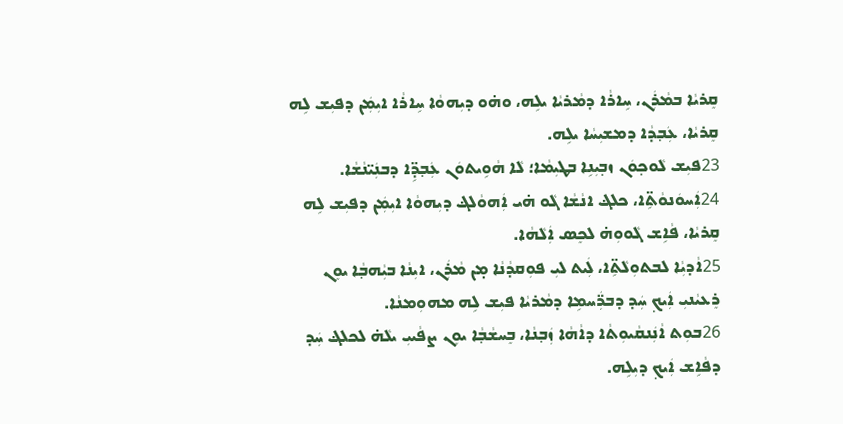ܩܸܪܝܵܐ ܒܡܵܪܲܢ، ܚܹܐܪܵܐ ܕܡܵܪܝܵܐ ܝܠܹܗ، ܘܗ̇ܘ ܕܝܼܗܘܵܐ ܚܹܐܪܵܐ ܐܝܼܡܲܢ ܕܦܝܼܫ ܠܹܗ ܩܸܪܝܵܐ، ܥܲܒ݂ܕܵܐ ܕܡܫܝܼܚܵܐ ܝܠܹܗ.
23ܦܝܼܫ ܠܵܘܟ݂ܘܿܢ ܙܒ݂ܝܼܢܹܐ ܒܛܝܼܡܵܐ؛ ܠܵܐ ܗܵܘܹܝܬܘܿܢ ܥܲܒ݂ܕܹ̈ܐ ܕܒܢܲܝ̈ܢܵܫܵܐ.
24ܐܲܚܘܿܢܘܵܬܹ̈‌ܐ، ܟܠܔ ܐܢܵܫܵܐ ܓܵܘ ܗ̇ܝ ܐܲܗܘܵܠܔ ܕܝܼܗܘܵܐ ܐܝܼܡܲܢ ܕܦܝܼܫ ܠܹܗ ܩܸܪܝܵܐ، ܦܵܐܹܫ ܓܵܘܘܼܗ̇ ܠܟܸܣ ܐܲܠܵܗܵܐ.
25ܐܵܕܝܼܵܐ ܠܒܬܘܼܠܵܬܹ̈‌ܐ، ܠܲܝܬ ܠܝܼ ܦܘܼܩܕܵܢܵܐ ܡ̣ܢ ܡܵܪܲܢ، ܐܝܼܢܵܐ ܒܝܼܵܗܒ݂ܵܐ ܝܘܸܢ ܪܸܥܝܵܢܝܼ ܐܲܝܟ݂ ܚܲܕ ܕܒܪ̈ܲܚܡܹܐ ܕܡܵܪܝܵܐ ܦܝܼܫ ܠܹܗ ܡܗܘܼܡܢܵܐ.
26ܒܘܼܬ ܐܵܢܲܢܩܵܝܘܼܬܵ‌ܐ ܕܐܵܗܵܐ ܙܲܒ݂ܢܵܐ، ܒܸܚܫܵܒ݂ܵܐ ܝܘܸܢ ܨܦܵܝܝܼ ܝܠܵܗ̇ ܠܟܠܔ ܚܲܕ ܕܦܵܐܹܫ ܐܲܝܟ݂ ܕܝܼܠܹܗ.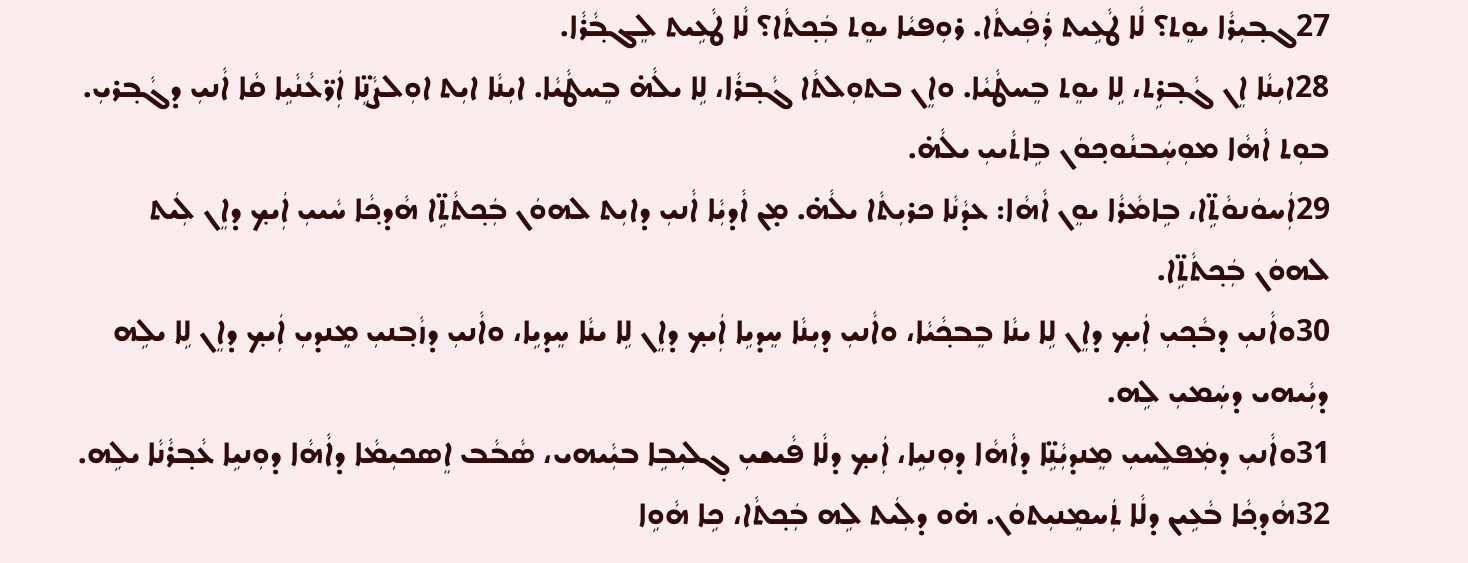27ܓܒ݂ܝܼܪܵܐ ܝܘܸܬ؟ ܠܵܐ ܛܵܥܹܝܬ ܪܲܦܲܝܬܵ‌ܐ. ܪܘܼܦܝܵܐ ܝܘܸܬ ܒܲܟ݂ܬܵ‌ܐ؟ ܠܵܐ ܛܵܥܹܝܬ ܠܸܓܒ݂ܵܪܵܐ.
28ܐܝܼܢܵܐ ܐܸܢ ܓܵܒ݂ܪܹܬ، ܠܹܐ ܝܘܸܬ ܒܸܚܛܵܝܵܐ. ܘܐܸܢ ܒܬܘܼܠܬܵ‌ܐ ܓܵܒ݂ܪܵܐ، ܠܹܐ ܝܠܵܗ̇ ܒܸܚܛܵܝܵܐ. ܐܝܼܢܵܐ ܐܝܼܬ ܐܘܼܠܨܵܢܹ̈ܐ ܐܲܪ̈ܥܵܢܵܝܹܐ ܩܵܐ ܐܵܢܝܼ ܕܓܵܒ݂ܪܝܼ. ܒܘܼܬ ܐܵܗܵܐ ܡܘܼܚܲܒܢܵܘܟ݂ܘܿܢ ܒܹܐܬܵܝܝܼ ܝܠܵܗ̇.
29ܐܲܚܘܿܢܘܵܬܹ̈‌ܐ، ܒܹܐܡܵܪܵܐ ܝܘܸܢ ܐܵܗܵܐ: ܥܕܵܢܵܐ ܟܪܝܼܬܵ‌ܐ ܝܠܵܗ̇. ܡ̣ܢ ܐܵܕܝܼܵܐ ܐܵܢܝܼ ܕܐܝܼܬ ܠܗܘܿܢ ܒܲܟ݂ܬܵܬܹ̈‌ܐ ܗܵܕܟ݂ܵܐ ܚܵܝܝܼ ܐܲܝܟ݂ ܕܐܸܢ ܠܲܝܬ ܠܗܘܿܢ ܒܲܟ݂ܬܵܬܹ̈‌ܐ.
30ܘܐܵܢܝܼ ܕܒܵܟ݂ܝܼ ܐܲܝܟ݂ ܕܐܸܢ ܠܹܐ ܝܢܵܐ ܒܸܒܟ݂ܵܝܵܐ، ܘܐܵܢܝܼ ܕܝܼܢܵܐ ܚܸܕܝܹܐ ܐܲܝܟ݂ ܕܐܸܢ ܠܹܐ ܝܢܵܐ ܚܸܕܝܹܐ، ܘܐܵܢܝܼ ܕܙܵܒ݂ܢܝܼ ܡܸܢܕܝܼ ܐܲܝܟ݂ ܕܐܸܢ ܠܹܐ ܝܠܹܗ ܕܝܼܵܝܗ‌ܝ ܕܚܲܡܝܼ ܠܹܗ.
31ܘܐܵܢܝܼ ܕܡܲܦܠܸܚܝܼ ܡܸܢܕܝܼܵܢܹ̈ܐ ܕܐܵܗܵܐ ܕܘܼܢܝܹܐ، ܐܲܝܟ݂ ܕܠܵܐ ܦܵܝܫܝܼ ܓ݂ܠܝܼܒܹܐ ܒܝܼܵܝܗ‌ܝ، ܣܵܒܵܒ ܐܸܣܟܝܼܡܵܐ ܕܐܵܗܵܐ ܕܘܼܢܝܹܐ ܥܵܒ݂ܪܵܢܵܐ ܝܠܹܗ.
32ܗܵܕܟ݂ܵܐ ܒܵܥܹܝܢ ܕܠܵܐ ܬܲܚܡܸܢܝܼܬܘܿܢ. ܗ̇ܘ ܕܠܲܝܬ ܠܹܗ ܒܲܟ݂ܬܵ‌ܐ، ܟܹܐ ܗܵܘܹܐ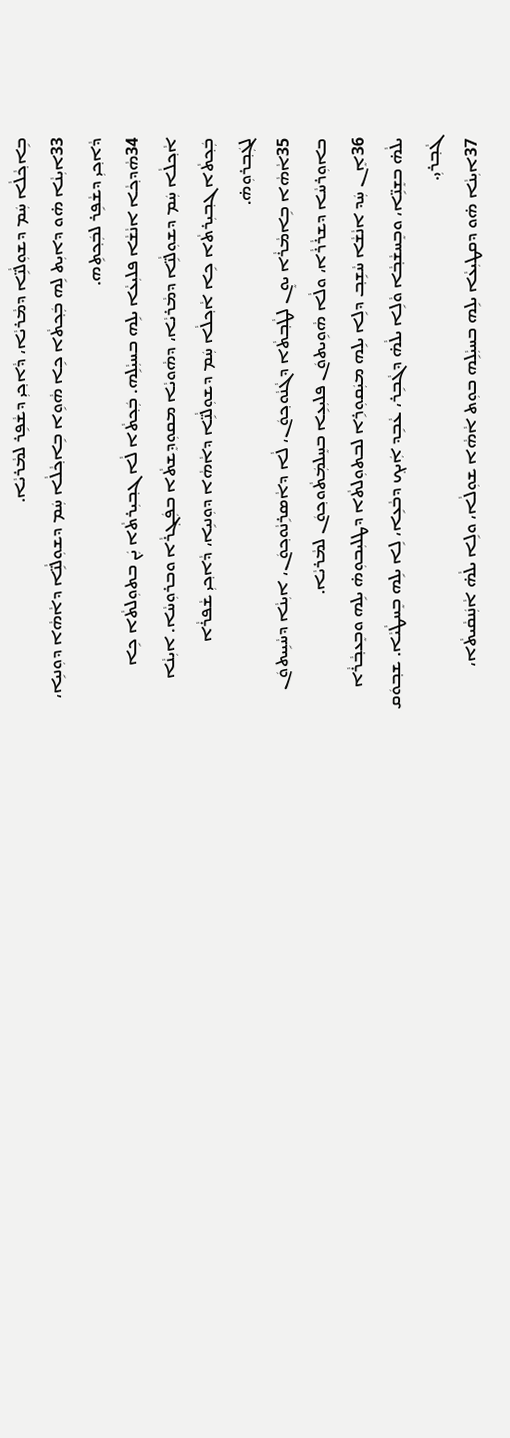ܒܹܐܟ݂ܵܠܵܐ ܚܲܡ ܕܫܘܼܠܵܢܹ̈ܐ ܕܡܵܪܝܵܐ، ܕܵܐܟ݂ܝܼ ܕܫܵܦܹܪ ܠܡܵܪܝܵܐ.
33ܐܝܼܢܵܐ ܗ̇ܘ ܕܐܝܼܬ ܠܹܗ ܒܲܟ݂ܬܵ‌ܐ ܟܹܐ ܗܵܘܹܐ ܒܹܐܟ݂ܵܠܵܐ ܚܲܡ ܕܫܘܼܠܵܢܹ̈ܐ ܕܐܵܗܵܐ ܕܘܼܢܝܹܐ، ܕܵܐܟ݂ܝܼ ܕܫܵܦܹܪ ܠܒܲܟ݂ܬܹܗ.
34ܗܵܕܟ݂ܵܐ ܐܢܵܫܵܐ ܦܠܝܼܥܵܐ ܝܠܹܗ ܒܚܝܼܵܠܹܗ. ܒܲܟ݂ܬܵ‌ܐ ܠܵܐ ܓܒ݂ܝܼܪܬܵ‌ܐ ܝܲܢ ܒܬܘܼܠܬܵ‌ܐ ܟܹܐ ܐܵܟ݂ܠܵܐ ܚܲܡ ܕܫܘܼܠܵܢܹ̈ܐ ܕܡܵܪܝܵܐ، ܕܗܵܘܝܵܐ ܡܩܘܼܕܸܫܬܵ‌ܐ ܒܦܲܓ݂ܪܵܐ ܘܒܪܘܼܚܵܐ. ܐܝܼܢܵܐ ܒܲܟ݂ܬܵ‌ܐ ܓܒ݂ܝܼܪܬܵ‌ܐ ܟܹܐ ܐܵܟ݂ܠܵܐ ܚܲܡ ܕܫܘܼܠܵܢܹ̈ܐ ܕܐܵܗܵܐ ܕܘܼܢܝܹܐ، ܕܵܐܟ݂ܝܼ ܫܵܦܪܵܐ ܠܓܲܒ݂ܪܘܼܗ̇.
35ܐܵܗܵܐ ܒܹܐܡܵܪܵܐ ܝܘܸܢ ܠܛܵܒ݂ܬܵ‌ܐ ܕܓܵܢܵܘܟ݂ܘܿܢ، ܠܵܐ ܕܐܵܣܪܹܢܵܘܟ݂ܘܿܢ، ܐܝܼܢܵܐ ܕܚܵܝܹܝܬܘܿܢ ܒܐܘܼܪܚܵܐ ܕܫܪܵܪܵܐ، ܘܠܵܐ ܗܵܘܹܝܬܘܿܢ ܦܠܝܼܥܹܐ ܒܚܸܠܡܲܬܵܘܟ݂ܘܿܢ ܠܡܵܪܝܵܐ.
36ܐܸܢ ܚܲܕ ܐܢܵܫܵܐ ܚܵܫܹܒ݂ ܕܠܹܐ ܝܠܹܗ ܡܝܲܩܘܼܪܹܐ ܠܒܬܘܼܠܬܵ‌ܐ ܕܛܠܝܼܒܘܼܗ̇ ܝܠܹܗ ܘܒܸܥܒ݂ܵܪܵܐ ܝܠܵܗ̇ ܒܫܸܢܹ̈ܐ، ܘܒܸܚܫܵܒ݂ܵܐ ܘܵܠܹܐ ܝܠܵܗ̇ ܕܓܵܒܹܪ، ܥܵܒܹܕ ܐܲܝܟ݂ ܕܒܵܥܹܐ، ܠܹܐ ܝܠܹܗ ܒܸܚܛܵܝܵܐ. ܫܒ݂ܘܿܩ ܓܵܒ݂ܪܝܼ.
37ܐܝܼܢܵܐ ܗ̇ܘ ܕܩܛܝܼܥܵܐ ܝܠܹܗ ܒܚܝܼܵܠܹܗ ܒܘܼܬ ܐܵܗܵܐ ܫܘܼܠܵܐ، ܘܠܹܐ ܝܠܵܗ̇ ܐܵܢܲܢܩܵܝܬܵ‌ܐ،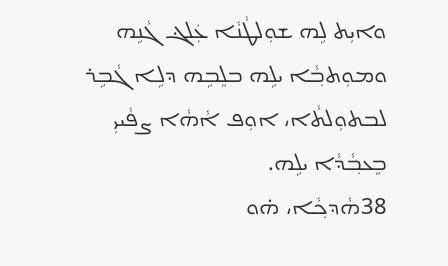ܘܐܝܼܬ ܠܹܗ ܫܘܼܠܛܵܢܵܐ ܥܲܠܔ ܓܵܢܹܗ ܘܡܘܼܬܒ݂ܵܐ ܝܠܹܗ ܒܠܸܒܹܗ ܕܠܹܐ ܓܵܒܹܪ ܠܒܬܘܼܠܬܵ‌ܐ، ܐܘܼܦ ܐܵܗܵܐ ܨܦܵܝܝܼ ܒܸܥܒ݂ܵܕܵܐ ܝܠܹܗ.
38ܗܵܕܟ݂ܵܐ، ܗ̇ܘ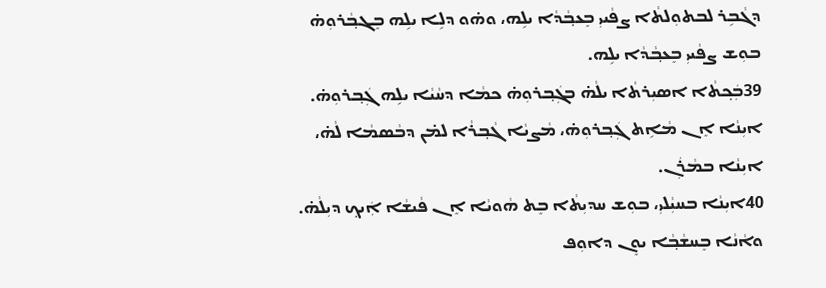ܕܓܵܒܹܪ ܠܒܬܘܼܠܬܵ‌ܐ ܨܦܵܝܝܼ ܒܸܥܒ݂ܵܕܵܐ ܝܠܹܗ، ܘܗ̇ܘ ܕܠܹܐ ܝܠܹܗ ܒܸܓܒ݂ܵܪܘܼܗ̇ ܒܘܼܫ ܨܦܵܝܝܼ ܒܸܥܒ݂ܵܕܵܐ ܝܠܹܗ.
39ܒܲܟ݂ܬܵ‌ܐ ܐܣܝܼܪܬܵ‌ܐ ܝܠܵܗ̇ ܒܓܲܒ݂ܪܘܼܗ̇ ܟܡܵܐ ܕܚܵܝܵܐ ܝܠܹܗ ܓܲܒ݂ܪܘܼܗ̇. ܐܝܼܢܵܐ ܐܸܢ ܡܵܐܹܬ ܓܲܒ݂ܪܘܼܗ̇، ܡܵܨܝܵܐ ܓܵܒ݂ܪܵܐ ܠܡ̇ܢ ܕܒܵܣܡܵܐ ܠܵܗ̇، ܐܝܼܢܵܐ ܒܡܵܪܲܢ.
40ܐܝܼܢܵܐ ܒܚܝܼܵܠܝܼ، ܒܘܼܫ ܚܕܝܼܬܵ‌ܐ ܒܸܬ ܗܵܘܝܵܐ ܐܸܢ ܦܵܝܫܵܐ ܐܲܝܟ݂ ܕܝܼܠܵܗ̇. ܘܐܵܢܵܐ ܒܸܚܫܵܒ݂ܵܐ ܝܘܸܢ ܕܐܘܼܦ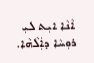ܐܵܢܵܐ ܐܝܼܬ ܠܝܼ ܪܘܼܚܵܐ ܕܐܲܠܵܗܵܐ.